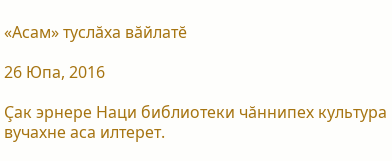«Асам» туслăха вăйлатĕ

26 Юпа, 2016

Çак эрнере Наци библиотеки чăннипех культура вучахне аса илтерет.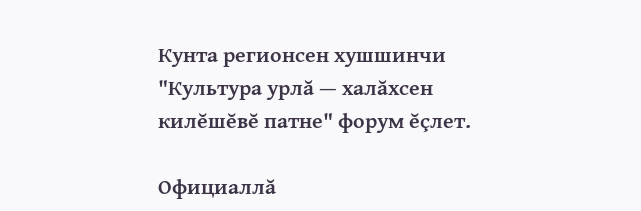Кунта регионсен хушшинчи "Культура урлă — халăхсен килĕшĕвĕ патне" форум ĕçлет.

Официаллă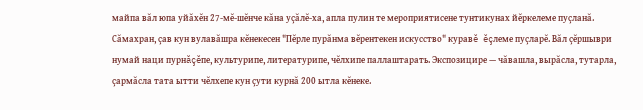майпа вăл юпа уйăхĕн 27-мĕ-шĕнче кăна уçăлĕ-ха, апла пулин те мероприятисене тунтикунах йĕркелеме пуçланă. Сăмахран, çав кун вулавăшра кĕнекесен "Пĕрле пурăнма вĕрентекен искусство" куравĕ ĕçлеме пуçларĕ. Вăл çĕршыври нумай наци пурнăçĕпе, культурипе, литературипе, чĕлхипе паллаштарать. Экспозицире — чăвашла, вырăсла, тутарла, çармăсла тата ытти чĕлхепе кун çути курнă 200 ытла кĕнеке.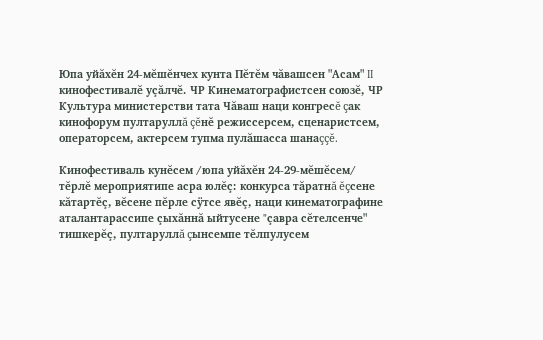Юпа уйăхĕн 24-мĕшĕнчех кунта Пĕтĕм чăвашсен "Асам" II кинофестивалĕ уçăлчĕ. ЧР Кинематографистсен союзĕ, ЧР Культура министерстви тата Чăваш наци конгресĕ çак кинофорум пултаруллă çĕнĕ режиссерсем, сценаристсем, операторсем, актерсем тупма пулăшасса шанаççĕ.

Кинофестиваль кунĕсем /юпа уйăхĕн 24-29-мĕшĕсем/ тĕрлĕ мероприятипе асра юлĕç: конкурса тăратнă ĕçсене кăтартĕç, вĕсене пĕрле сÿтсе явĕç, наци кинематографине аталантарассипе çыхăннă ыйтусене "çавра сĕтелсенче" тишкерĕç, пултаруллă çынсемпе тĕлпулусем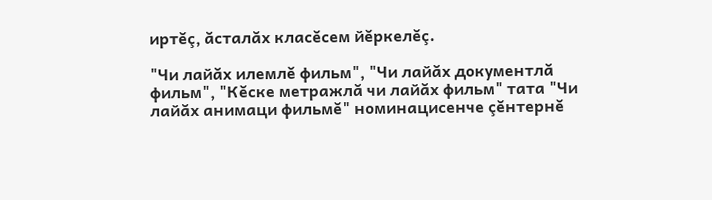иртĕç, ăсталăх класĕсем йĕркелĕç.

"Чи лайăх илемлĕ фильм", "Чи лайăх документлă фильм", "Кĕске метражлă чи лайăх фильм" тата "Чи лайăх анимаци фильмĕ" номинацисенче çĕнтернĕ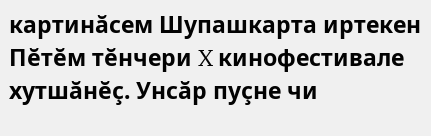картинăсем Шупашкарта иртекен Пĕтĕм тĕнчери X кинофестивале хутшăнĕç. Унсăр пуçне чи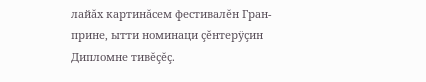лайăх картинăсем фестивалĕн Гран-прине, ытти номинаци çĕнтерÿçин Дипломне тивĕçĕç.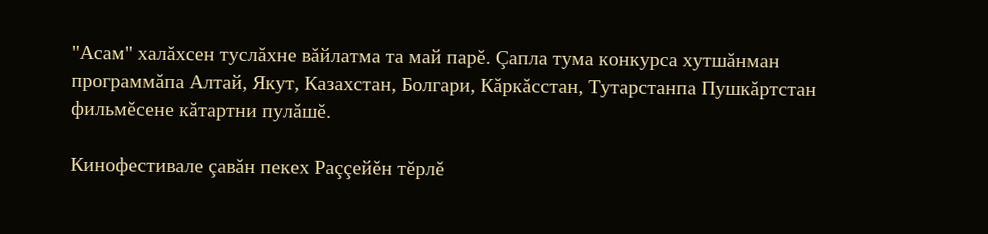"Асам" халăхсен туслăхне вăйлатма та май парĕ. Çапла тума конкурса хутшăнман программăпа Алтай, Якут, Казахстан, Болгари, Кăркăсстан, Тутарстанпа Пушкăртстан фильмĕсене кăтартни пулăшĕ.

Кинофестивале çавăн пекех Раççейĕн тĕрлĕ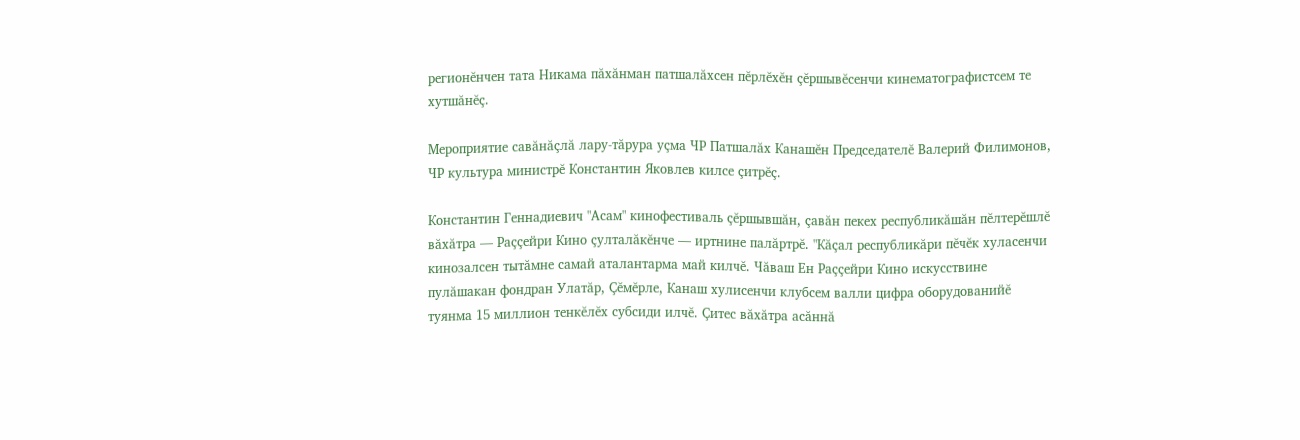регионĕнчен тата Никама пăхăнман патшалăхсен пĕрлĕхĕн çĕршывĕсенчи кинематографистсем те хутшăнĕç.

Мероприятие савăнăçлă лару-тăрура уçма ЧР Патшалăх Канашĕн Председателĕ Валерий Филимонов, ЧР культура министрĕ Константин Яковлев килсе çитрĕç.

Константин Геннадиевич "Асам" кинофестиваль çĕршывшăн, çавăн пекех республикăшăн пĕлтерĕшлĕ вăхăтра — Раççейри Кино çулталăкĕнче — иртнине палăртрĕ. "Кăçал республикăри пĕчĕк хуласенчи кинозалсен тытăмне самай аталантарма май килчĕ. Чăваш Ен Раççейри Кино искусствине пулăшакан фондран Улатăр, Çĕмĕрле, Канаш хулисенчи клубсем валли цифра оборудованийĕ туянма 15 миллион тенкĕлĕх субсиди илчĕ. Çитес вăхăтра асăннă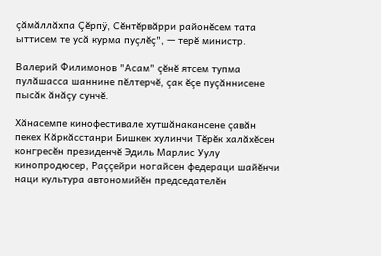çăмăллăхпа Çĕрпÿ, Сĕнтĕрвăрри районĕсем тата ыттисем те усă курма пуçлĕç", — терĕ министр.

Валерий Филимонов "Асам" çĕнĕ ятсем тупма пулăшасса шаннине пĕлтерчĕ, çак ĕçе пуçăннисене пысăк ăнăçу сунчĕ.

Хăнасемпе кинофестивале хутшăнакансене çавăн пекех Кăркăсстанри Бишкек хулинчи Тĕрĕк халăхĕсен конгресĕн президенчĕ Эдиль Марлис Уулу кинопродюсер, Раççейри ногайсен федераци шайĕнчи наци культура автономийĕн председателĕн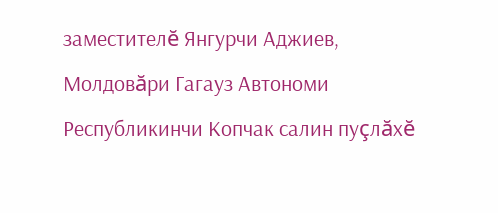заместителĕ Янгурчи Аджиев, Молдовăри Гагауз Автономи Республикинчи Копчак салин пуçлăхĕ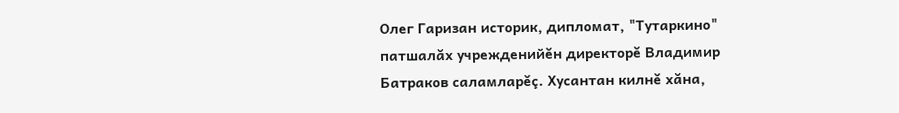Олег Гаризан историк, дипломат, "Тутаркино" патшалăх учрежденийĕн директорĕ Владимир Батраков саламларĕç. Хусантан килнĕ хăна,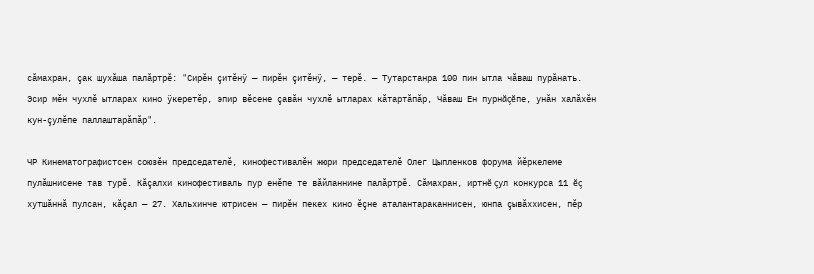сăмахран, çак шухăша палăртрĕ: "Сирĕн çитĕнÿ — пирĕн çитĕнÿ, — терĕ. — Тутарстанра 100 пин ытла чăваш пурăнать. Эсир мĕн чухлĕ ытларах кино ÿкеретĕр, эпир вĕсене çавăн чухлĕ ытларах кăтартăпăр, Чăваш Ен пурнăçĕпе, унăн халăхĕн кун-çулĕпе паллаштарăпăр".

ЧР Кинематографистсен союзĕн председателĕ, кинофестивалĕн жюри председателĕ Олег Цыпленков форума йĕркелеме пулăшнисене тав турĕ. Кăçалхи кинофестиваль пур енĕпе те вăйланнине палăртрĕ. Сăмахран, иртнĕ çул конкурса 11 ĕç хутшăннă пулсан, кăçал — 27. Хальхинче ютрисен — пирĕн пекех кино ĕçне аталантараканнисен, юнпа çывăххисен, пĕр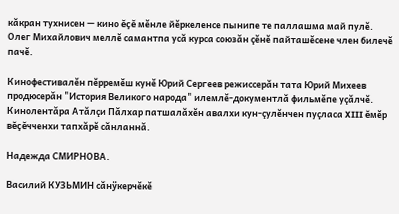кăкран тухнисен — кино ĕçĕ мĕнле йĕркеленсе пынипе те паллашма май пулĕ. Олег Михайлович меллĕ самантпа усă курса союзăн çĕнĕ пайташĕсене член билечĕ пачĕ.

Кинофестивалĕн пĕрремĕш кунĕ Юрий Сергеев режиссерăн тата Юрий Михеев продюсерăн "История Великого народа" илемлĕ-документлă фильмĕпе уçăлчĕ. Кинолентăра Атăлçи Пăлхар патшалăхĕн авалхи кун-çулĕнчен пуçласа XIII ĕмĕр вĕçĕчченхи тапхăрĕ сăнланнă.

Надежда СМИРНОВА.

Василий КУЗЬМИН сăнÿкерчĕкĕ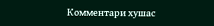Комментари хушас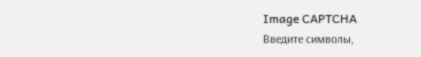Image CAPTCHA
Введите символы,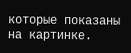которые показаны на картинке.